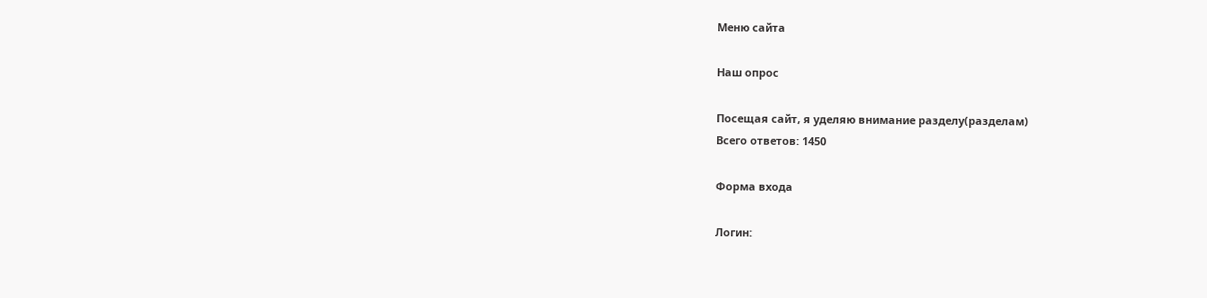Меню сайта

Наш опрос

Посещая сайт, я уделяю внимание разделу(разделам)
Всего ответов: 1450

Форма входа

Логин: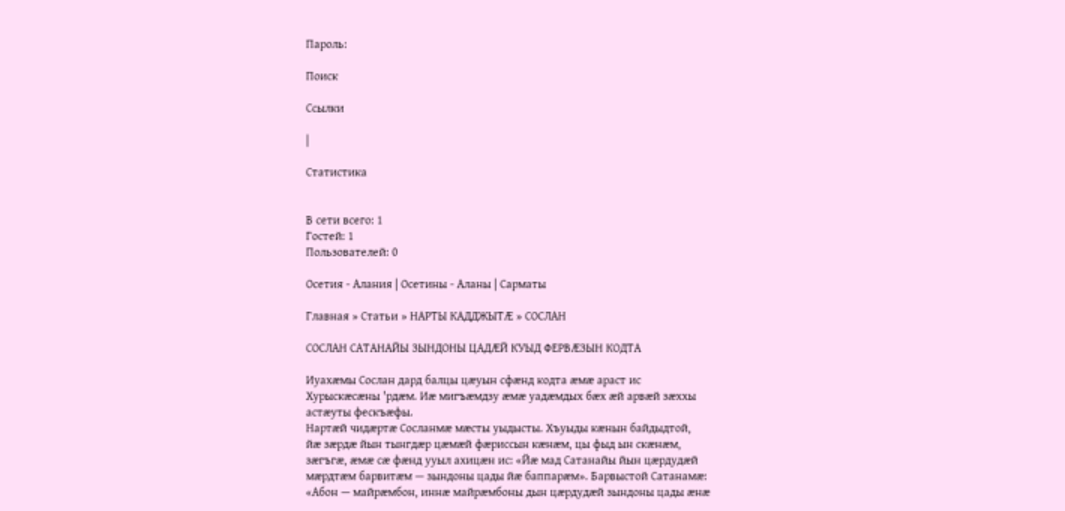Пароль:

Поиск

Ссылки

|

Статистика


В сети всего: 1
Гостей: 1
Пользователей: 0

Осетия - Алания | Осетины - Аланы | Сарматы

Главная » Статьи » НАРТЫ КАДДЖЫТÆ » СОСЛАН

СОСЛАН САТАНАЙЫ ЗЫНДОНЫ ЦАДÆЙ КУЫД ФЕРВÆЗЫН КОДТА

Иуахæмы Сослан дард балцы цæуын сфæнд кодта æмæ араст ис
Хурыскæсæны 'рдæм. Иæ мигъæмдзу æмæ уадæмдых бæх æй арвæй зæххы
астæуты фескъæфы.
Нартæй чидæртæ Сосланмæ мæсты уыдысты. Хъуыды кæнын байдыдтой,
йæ зæрдæ йын тынгдæр цæмæй фæриссын кæнæм, цы фыд ын скæнæм,
зæгъгæ, æмæ сæ фæнд ууыл ахицæн ис: «Йæ мад Сатанайы йын цæрдудæй
мæрдтæм барвитæм — зындоны цады йæ баппарæм». Барвыстой Сатанамæ:
«Абон — майрæмбон, иннæ майрæмбоны дын цæрдудæй зындоны цады æнæ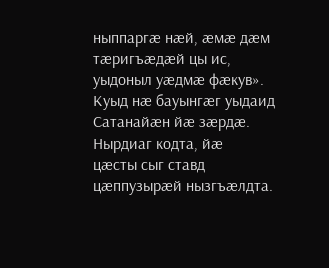ныппаргæ нæй, æмæ дæм тæригъæдæй цы ис, уыдоныл уæдмæ фæкув».
Куыд нæ бауынгæг уыдаид Сатанайæн йæ зæрдæ. Нырдиаг кодта, йæ
цæсты сыг ставд цæппузырæй нызгъæлдта.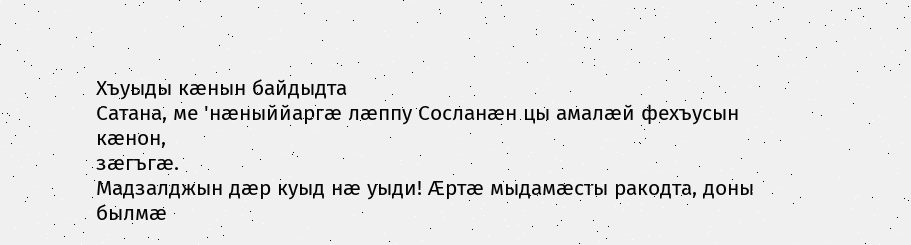Хъуыды кæнын байдыдта
Сатана, ме 'нæныййаргæ лæппу Сосланæн цы амалæй фехъусын кæнон,
зæгъгæ.
Мадзалджын дæр куыд нæ уыди! Æртæ мыдамæсты ракодта, доны
былмæ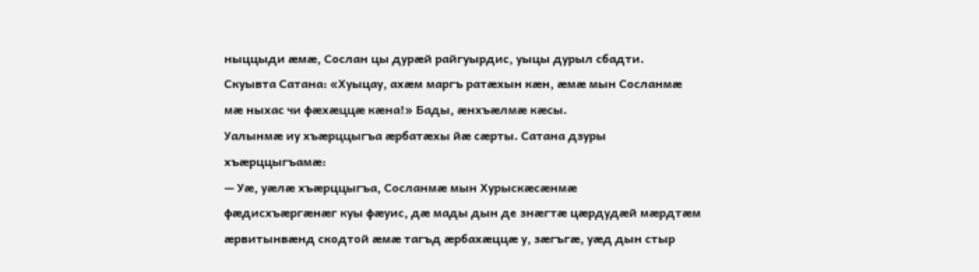ныццыди æмæ, Сослан цы дурæй райгуырдис, уыцы дурыл сбадти.
Скуывта Сатана: «Хуыцау, ахæм маргъ ратæхын кæн, æмæ мын Сосланмæ
мæ ныхас чи фæхæццæ кæна!» Бады, æнхъæлмæ кæсы.
Уалынмæ иу хъæрццыгъа æрбатæхы йæ сæрты. Сатана дзуры
хъæрццыгъамæ:
— Уæ, уæлæ хъæрццыгъа, Сосланмæ мын Хурыскæсæнмæ
фæдисхъæргæнæг куы фæуис, дæ мады дын де знæгтæ цæрдудæй мæрдтæм
æрвитынвæнд скодтой æмæ тагъд æрбахæццæ у, зæгъгæ, уæд дын стыр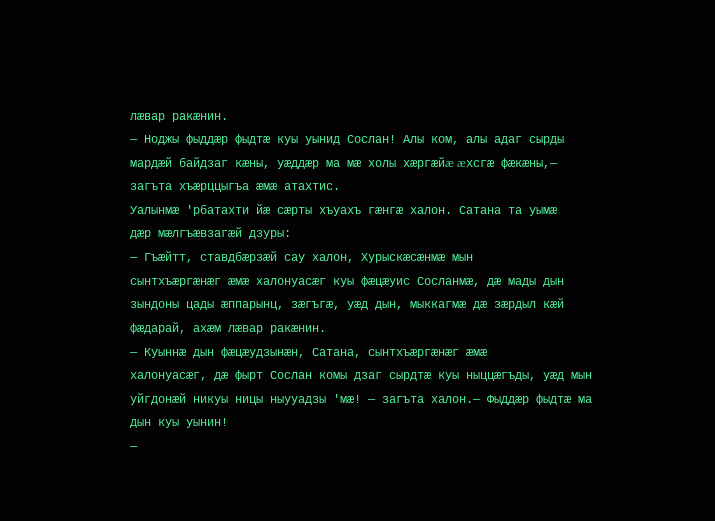лæвар ракæнин.
— Ноджы фыддæр фыдтæ куы уынид Сослан! Алы ком, алы адаг сырды
мардæй байдзаг кæны, уæддæр ма мæ холы хæргæйæ æхсгæ фæкæны,—
загъта хъæрццыгъа æмæ атахтис.
Уалынмæ 'рбатахти йæ сæрты хъуахъ гæнгæ халон. Сатана та уымæ
дæр мæлгъæвзагæй дзуры:
— Гъæйтт, ставдбæрзæй сау халон, Хурыскæсæнмæ мын
сынтхъæргæнæг æмæ халонуасæг куы фæцæуис Сосланмæ, дæ мады дын
зындоны цады æппарынц, зæгъгæ, уæд дын, мыккагмæ дæ зæрдыл кæй
фæдарай, ахæм лæвар ракæнин.
— Куыннæ дын фæцæудзынæн, Сатана, сынтхъæргæнæг æмæ
халонуасæг, дæ фырт Сослан комы дзаг сырдтæ куы ныццæгъды, уæд мын
уйгдонæй никуы ницы ныууадзы 'мæ! — загъта халон.— Фыддæр фыдтæ ма
дын куы уынин!
—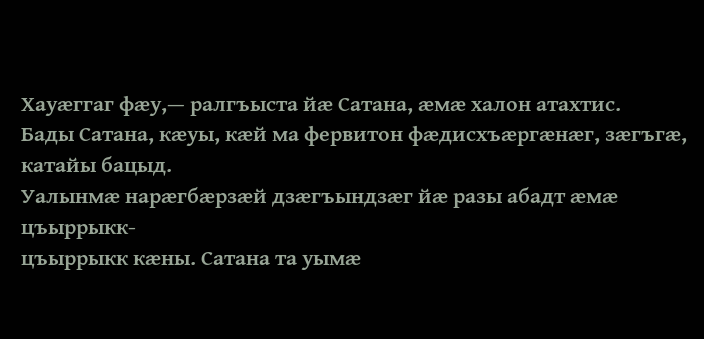Хауæггаг фæу,— ралгъыста йæ Сатана, æмæ халон атахтис.
Бады Сатана, кæуы, кæй ма фервитон фæдисхъæргæнæг, зæгъгæ,
катайы бацыд.
Уалынмæ нарæгбæрзæй дзæгъындзæг йæ разы абадт æмæ цъыррыкк-
цъыррыкк кæны. Сатана та уымæ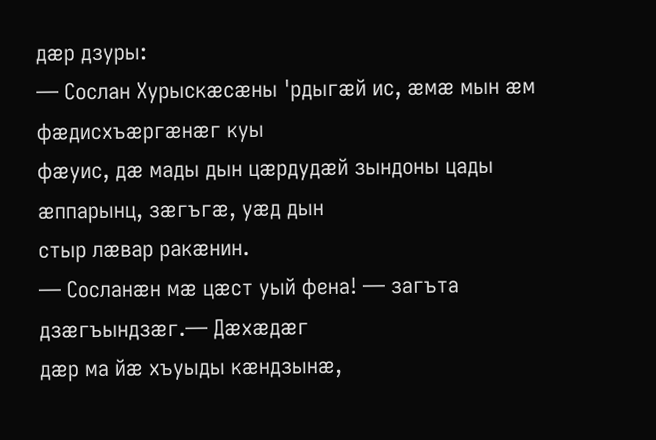дæр дзуры:
— Сослан Хурыскæсæны 'рдыгæй ис, æмæ мын æм фæдисхъæргæнæг куы
фæуис, дæ мады дын цæрдудæй зындоны цады æппарынц, зæгъгæ, уæд дын
стыр лæвар ракæнин.
— Сосланæн мæ цæст уый фена! — загъта дзæгъындзæг.— Дæхæдæг
дæр ма йæ хъуыды кæндзынæ,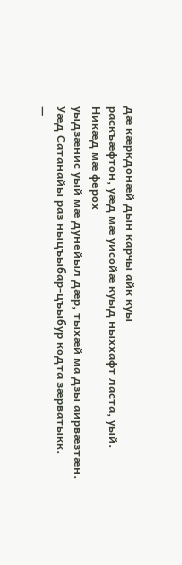дæ кæркдонæй дын карчы айк куы
раскъæфтон, уæд мæ уисойæ куыд ныххафт ласта, уый. Никæд мæ ферох
уыдзæнис уый мæ дунейыл дæр, тыхæй ма дзы аирвæзтæн.
Уæд Сатанайы раз ныцъыбар-цъыбур кодта зæрватыкк.
—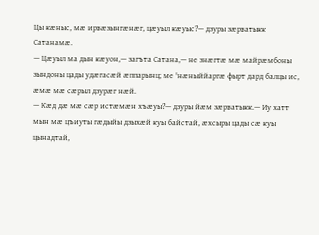Цы кæныс, мæ ирвæзынгæнæг, цæуыл кæуыс?— дзуры зæрватыкк
Сатанамæ.
— Цæуыл ма дын кæуон,— загъта Сатана,— не знæгтæ мæ майрæмбоны
зындоны цады удæгасæй æппарынц; ме 'нæныййаргæ фырт дард балцы ис,
æмæ мæ сæрыл дзурæг нæй.
— Кæд дæ мæ сæр истæмæн хъæуы?— дзуры йæм зæрватыкк.— Иу хатт
мын мæ цъиуты гæдыйы дзыхæй куы байстай, æхсыры цады сæ куы
цынадтай,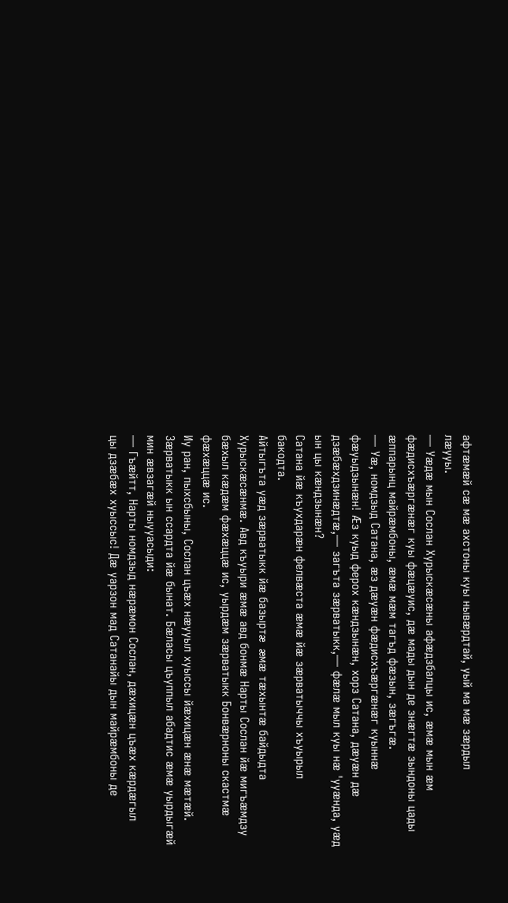афтæмæй сæ мæ ахстоны куы нывæрдтай, уый ма мæ зæрдыл
лæууы.
— Уæдæ мын Сослан Хурыскæсæны афæдзбалцы ис, æмæ мын æм
фæдисхъæргæнæг куы фæцæуис, дæ мады дын де знæгтæ зындоны цады
æппарынц майрæмбоны, æмæ мæм тагъд фæзын, зæгъгæ.
— Уæ, номдзыд Сатана, æз дæуæн фæдисхъæргæнæг куыннæ
фæуыдзынæн! Æз куыд ферох кæндзынæн, хорз Сатана, дæуæн дæ
дзæбæхдзинæдтæ,— загъта зæрватыкк,— фæлæ мыл куы нæ 'ууæнда, уæд
ын цы кæндзынæн?
Сатана йæ къухдарæн фелвæста æмæ йæ зæрватыччы хъуырыл
бакодта.
Айтыгъта уæд зæрватыкк йæ базыртæ æмæ тæхынтæ байдыдта
Хурыскæсæнмæ. Авд къуыри æмæ авд бонмæ Нарты Сослан йæ мигъæмдзу
бæхыл кæдæм фæхæццæ ис, уырдæм зæрватыкк Бонвæрноны скастмæ
фæхæццæ ис.
Иу ран, пыхсбыны, Сослан цъæх нæууыл хуыссы йæхицæн æнæ мæтæй.
Зæрватыкк ын ссардта йæ бынат. Бæласы цъуппыл абадтис æмæ уырдыгæй
мин æвзагæй ныууасыди:
— Гъæйтт, Нарты номдзыд нæрæмон Сослан, дæхицæн цъæх кæрдæгыл
цы дзæбæх хуыссыс! Дæ уарзон мад Сатанайы дын майрæмбоны де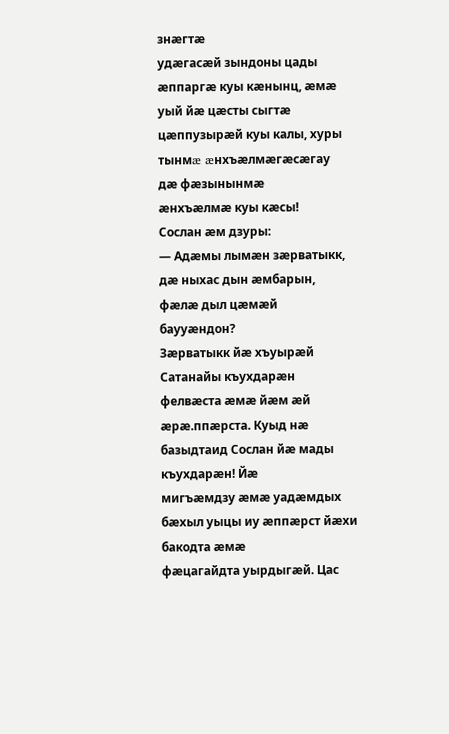знæгтæ
удæгасæй зындоны цады æппаргæ куы кæнынц, æмæ уый йæ цæсты сыгтæ
цæппузырæй куы калы, хуры тынмæ æнхъæлмæгæсæгау дæ фæзынынмæ
æнхъæлмæ куы кæсы!
Сослан æм дзуры:
— Адæмы лымæн зæрватыкк, дæ ныхас дын æмбарын, фæлæ дыл цæмæй
баууæндон?
Зæрватыкк йæ хъуырæй Сатанайы къухдарæн фелвæста æмæ йæм æй
æрæ.ппæрста. Куыд нæ базыдтаид Сослан йæ мады къухдарæн! Йæ
мигъæмдзу æмæ уадæмдых бæхыл уыцы иу æппæрст йæхи бакодта æмæ
фæцагайдта уырдыгæй. Цас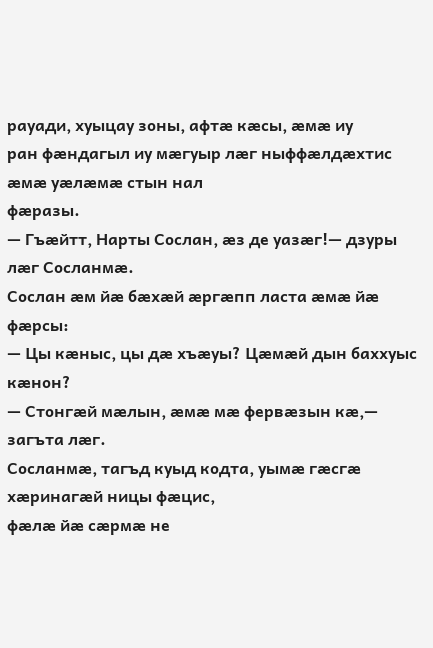рауади, хуыцау зоны, афтæ кæсы, æмæ иу
ран фæндагыл иу мæгуыр лæг ныффæлдæхтис æмæ уæлæмæ стын нал
фæразы.
— Гъæйтт, Нарты Сослан, æз де уазæг!— дзуры лæг Сосланмæ.
Сослан æм йæ бæхæй æргæпп ласта æмæ йæ фæрсы:
— Цы кæныс, цы дæ хъæуы? Цæмæй дын баххуыс кæнон?
— Стонгæй мæлын, æмæ мæ фервæзын кæ,— загъта лæг.
Сосланмæ, тагъд куыд кодта, уымæ гæсгæ хæринагæй ницы фæцис,
фæлæ йæ сæрмæ не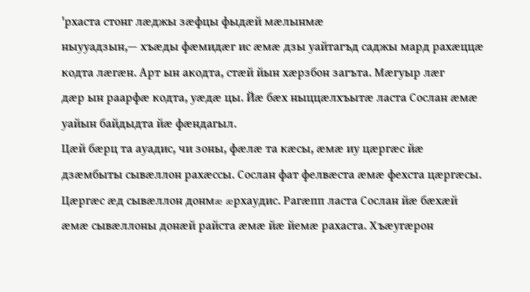'рхаста стонг лæджы зæфцы фыдæй мæлынмæ
ныууадзын,— хъæды фæмидæг ис æмæ дзы уайтагъд саджы мард рахæццæ
кодта лæгæн. Арт ын акодта, стæй йын хæрзбон загъта. Мæгуыр лæг
дæр ын раарфæ кодта, уæдæ цы. Йæ бæх ныццæлхъытæ ласта Сослан æмæ
уайын байдыдта йæ фæндагыл.
Цæй бæрц та ауадис, чи зоны, фæлæ та кæсы, æмæ иу цæргæс йæ
дзæмбыты сывæллон рахæссы. Сослан фат фелвæста æмæ фехста цæргæсы.
Цæргæс æд сывæллон донмæ æрхаудис. Рагæпп ласта Сослан йæ бæхæй
æмæ сывæллоны донæй райста æмæ йæ йемæ рахаста. Хъæугæрон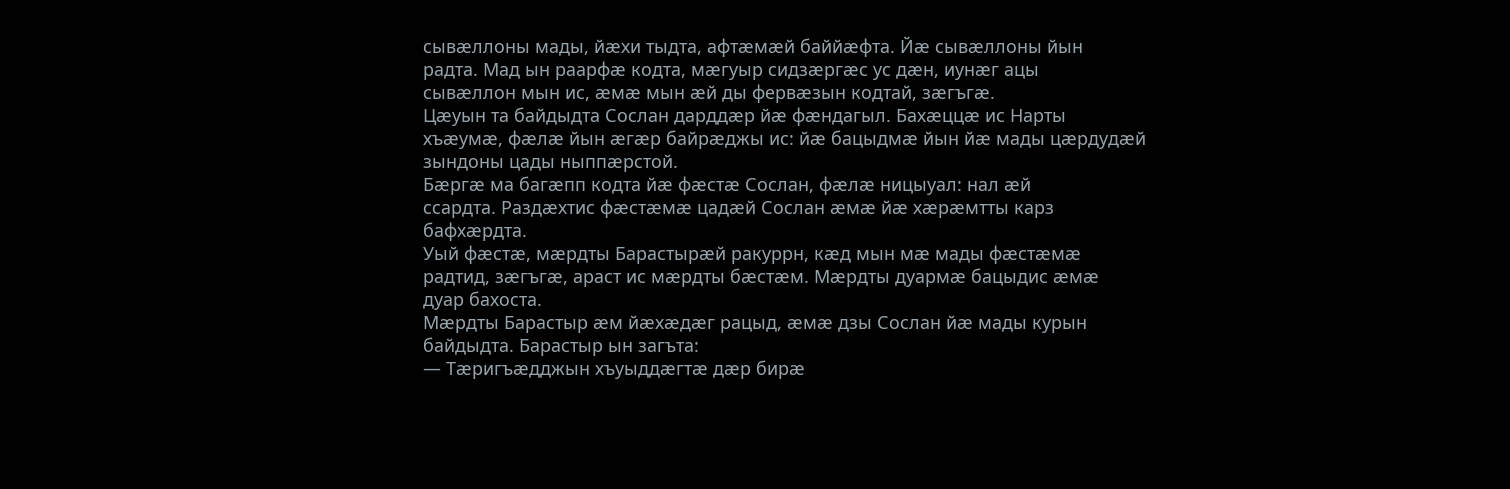сывæллоны мады, йæхи тыдта, афтæмæй баййæфта. Йæ сывæллоны йын
радта. Мад ын раарфæ кодта, мæгуыр сидзæргæс ус дæн, иунæг ацы
сывæллон мын ис, æмæ мын æй ды фервæзын кодтай, зæгъгæ.
Цæуын та байдыдта Сослан дарддæр йæ фæндагыл. Бахæццæ ис Нарты
хъæумæ, фæлæ йын æгæр байрæджы ис: йæ бацыдмæ йын йæ мады цæрдудæй
зындоны цады ныппæрстой.
Бæргæ ма багæпп кодта йæ фæстæ Сослан, фæлæ ницыуал: нал æй
ссардта. Раздæхтис фæстæмæ цадæй Сослан æмæ йæ хæрæмтты карз
бафхæрдта.
Уый фæстæ, мæрдты Барастырæй ракуррн, кæд мын мæ мады фæстæмæ
радтид, зæгъгæ, араст ис мæрдты бæстæм. Мæрдты дуармæ бацыдис æмæ
дуар бахоста.
Мæрдты Барастыр æм йæхæдæг рацыд, æмæ дзы Сослан йæ мады курын
байдыдта. Барастыр ын загъта:
— Тæригъæдджын хъуыддæгтæ дæр бирæ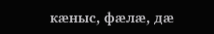кæныс, фæлæ, дæ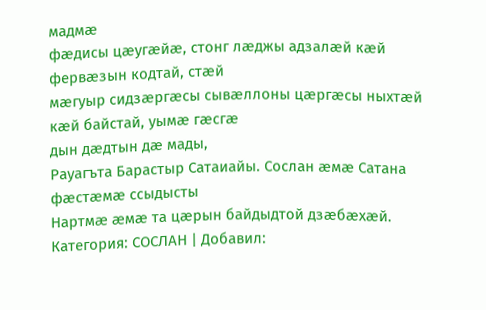мадмæ
фæдисы цæугæйæ, стонг лæджы адзалæй кæй фервæзын кодтай, стæй
мæгуыр сидзæргæсы сывæллоны цæргæсы ныхтæй кæй байстай, уымæ гæсгæ
дын дæдтын дæ мады,
Рауагъта Барастыр Сатаиайы. Сослан æмæ Сатана фæстæмæ ссыдысты
Нартмæ æмæ та цæрын байдыдтой дзæбæхæй.
Категория: СОСЛАН | Добавил: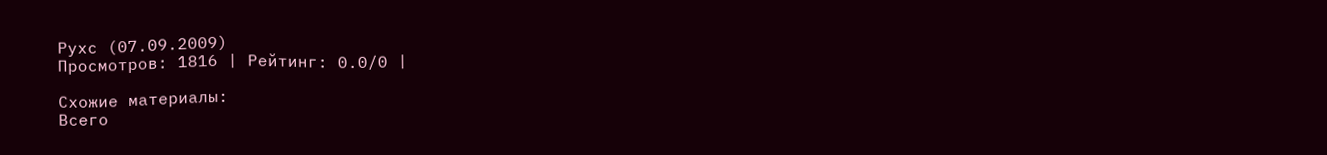Рухс (07.09.2009)
Просмотров: 1816 | Рейтинг: 0.0/0 |

Схожие материалы:
Всего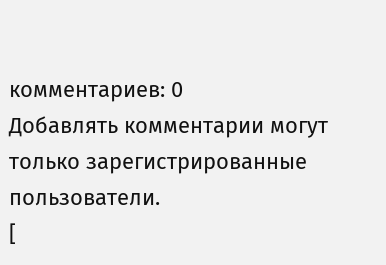комментариев: 0
Добавлять комментарии могут только зарегистрированные пользователи.
[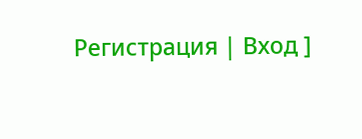Регистрация | Вход ]